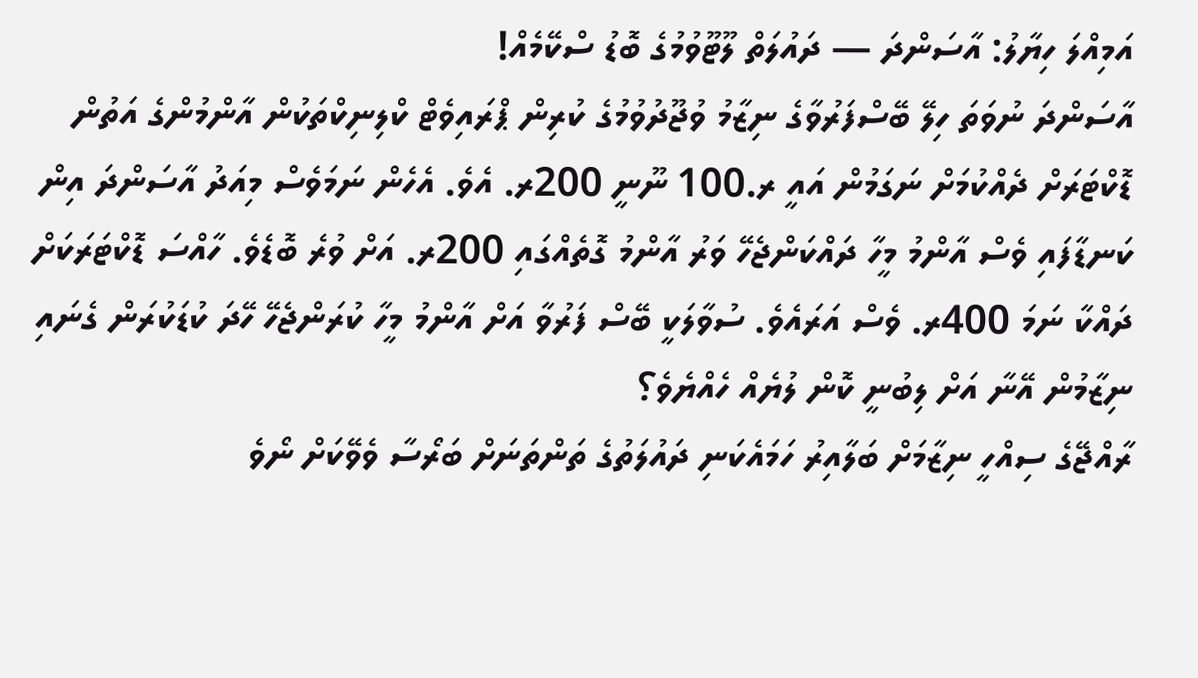އަމިއްލަ ހިޔާލު: އާސަންދަ — ދައުލަތް ލޫޓޫވުމުގެ ބޮޑު ސްކޭމެއް!
އާސަންދަ ނުވަތަ ހިލޭ ބޭސްފަރުވާގެ ނިޒާމު ވުޖޫދުވުމުގެ ކުރިން ޕްރައިވެޓް ކްލިނިކްތަކުން އާންމުންގެ އަތުން ޑޮކްޓަރަށް ދެއްކުމަށް ނަގަމުން އައީ ރ.100 ނޫނީ 200ރ. އެވެ. އެހެން ނަމަވެސް މިއަދު އާސަންދަ އިން ކަނޑާފައި ވެސް އާންމު މީހާ ދައްކަންޖެހޭ ވަރު އާންމު ގޮތެއްގައި 200ރ. އަށް ވުރެ ބޮޑެވެ. ހާއްސަ ޑޮކްޓަރަކަށް ދައްކާ ނަމަ 400ރ. ވެސް އަރައެވެ. ސުވާލަކީ ބޭސް ފަރުވާ އަށް އާންމު މީހާ ކުރަންޖެހޭ ހޭދަ ކުޑަކުރަން ގެނައި ނިޒާމުން އޭނާ އަށް ލިބުނީ ކޮން ލުޔެއް ހެއްޔެވެ؟
ރާއްޖޭގެ ސިއްހީ ނިޒާމަށް ބަލާއިރު ހަމައެކަނި ދައުލަތުގެ ތަންތަނަށް ބަރޯސާ ވެވޭކަށް ނޯވެ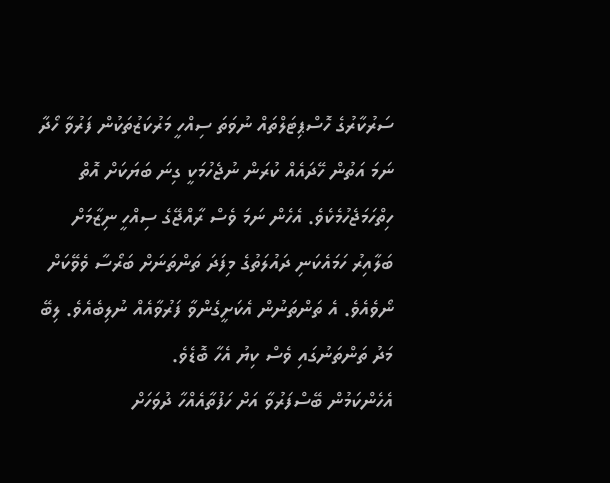ސަރުކާރުގެ ހޮސްޕިޓަލްތައް ނުވަތަ ސިއްހީ މަރުކަޒުތަކުން ފަރުވާ ހޯދާ ނަމަ އަތުން ހޭދައެއް ކުރަން ނުޖެހުމަކީ ގިނަ ބަޔަކަށް އޮތް ހިތްހަމަޖެހުމެކެވެ. އެހެން ނަމަ ވެސް ރާއްޖޭގެ ސިއްހީ ނިޒާމަށް ބަލާއިރު ހަމައެކަނި ދައުލަތުގެ މިފަދަ ތަންތަނަށް ބަރޯސާ ވެވޭކަށް ނޯވެއެވެ. އެ ތަންތަނުން އެކަށީގެންވާ ފަރުވާއެއް ނުލިބެއެވެ. ލިބޭ މަދު ތަންތަނުގައި ވެސް ކިޔު އެހާ ބޮޑެވެ.
އެހެންކަމުން ބޭސްފަރުވާ އަށް ހަފުތާއެއްހާ ދުވަހަށް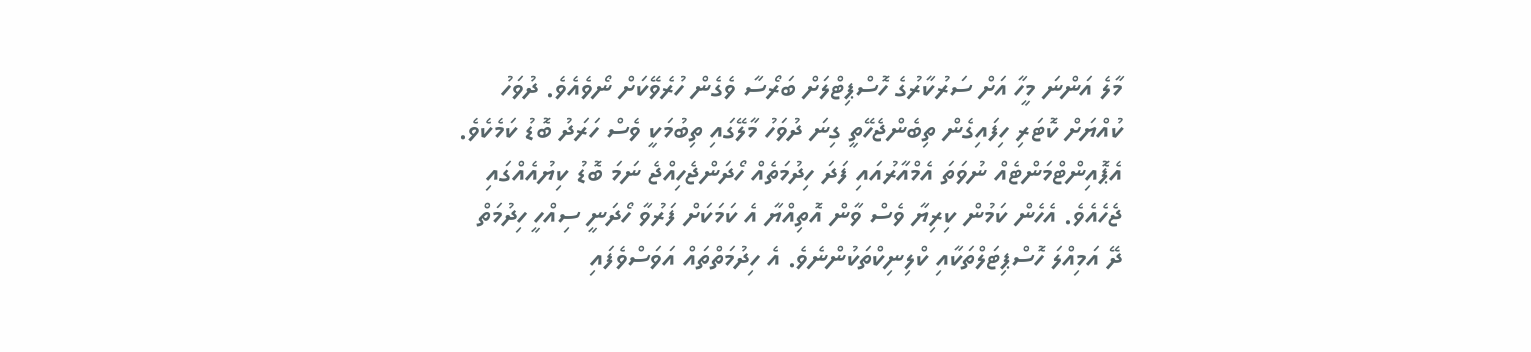މާލެ އަންނަ މީހާ އަށް ސަރުކާރުގެ ހޮސްޕިޓްލަށް ބަރޯސާ ވެގެން ހުރެވޭކަށް ނޯވެއެވެ. ދުވަހު ކުއްޔަށް ކޮޓަރި ހިފައިގެން ތިބެންޖެހޭތީ ގިނަ ދުވަހު މާލޭގައި ތިބުމަކީ ވެސް ހަރަދު ބޮޑު ކަމެކެވެ. އެޕޮއިންޓްމަންޓެއް ނުވަތަ އެމްއާރުއައި ފަދަ ހިދުމަތެއް ހޯދަންޖެހިއްޖެ ނަމަ ބޮޑު ކިޔުއެއްގައި ޖެހެއެވެ. އެހެން ކަމުން ކިރިޔާ ވެސް ވާން އޮތިއްޔާ އެ ކަމަކަށް ފަރުވާ ހޯދަނީ ސިއްހީ ހިދުމަތް ދޭ އަމިއްލަ ހޮސްޕިޓަލްތަކާއި ކްލިނިކްތަކުންނެވެ. އެ ހިދުމަތްތައް އަވަސްވެފައި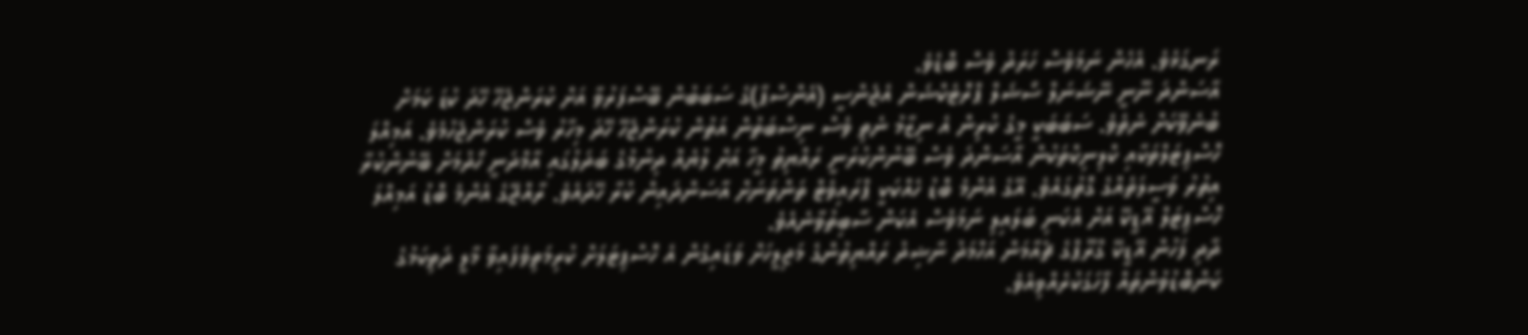ރަނގަޅެވެ. އެހެން ނަމަވެސް ހަރަދު ވެސް ބޮޑެވެ.
އާސަންދަ ނޫނީ ނޭޝަނަލް ސޯޝަލް ޕްރޮޓެކްޝަން އެޖެންސީ (އެންސްޕާ)ގެ ސަބަބުން ބޭސްފަރުވާ އަށް ކުރަންޖެހޭ ހޭދަ ކުޑަ ކަމަށް ބުނެވޭކަށް ނެތެވެ. ސަބަބަކީ މީގެ ކުރިން އެ ނިޒާމު ނެތި ވެސް ނިސްބަތުން އަތުން ކުރަންޖެހޭ ހޭދަ މިހާރު ވެސް ކުރަންޖެހުމެވެ. އަމިއްލަ ހޮސްޕިޓަލްތަކާއި ކްލިނިކްތަކުން އާސަންދަ ވެސް ބޭނުންކުރަނީ ރައްޔިތު މީހާ އަށް ލުޔެއް ދިނުމުގެ ބަދަލުގައި އާމްދަނީ ހޯދުމަށް ބޭނުންކުރާ އިތުރު ވަސީލަތެއްގެ ގޮތުގައެވެ. އޭގެ އެންމެ ބޮޑު ހެއްކަކީ ޕްރައިވެޓް ތަންތަނަށް އާސަންދައިން ކުރާ ހޭދައެވެ. ރާއްޖޭގެ އެންމެ ބޮޑު އަމިއްލަ ހޮސްޕިޓަލް އޭޑީކޭ އަށް އެކަނި ބަލައިލި ނަމަވެސް އެކަން ސާބިތުވާނެއެވެ.
ދާދި ފަހުން އޭޑީކޭ ގްރޫޕްގެ ޗެއާމަން އަހްމަދު ނާޝިދު ރައްޔިތުންގެ މަޖިލީހަށް ވަޑައިގެން އެ ހޮސްޕިޓަލަށް ކުރިމަތިވެފައިވާ މާލީ ދަތިކަމުގެ ކަންބޮޑުވުންތައް ފާހަގަކުރެއްވިއެވެ.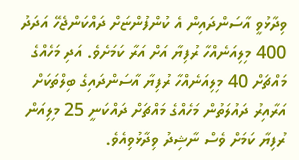ވިދާޅުވީ އާސަންދައިން އެ ކުންފުންޏަށް ދައްކަންޖެހޭ އަދަދު 400 މިލިއަނެއްހާ ރުފިޔާ އަށް އަރާ ކަމަށެވެ. އަދި މަހެއްގެ މައްޗަށް 40 މިލިއަނެއްހާ ރުފިޔާ އާސަންދައިގެ ބިލްތަކަށް އަރާއިރު ދައުލަތުން މަހެއްގެ މައްޗަށް ދައްކަނީ 25 މިލިއަން ރުފިޔާ ކަމަށް ވެސް ނާޝިދު ވިދާޅުވިއެވެ.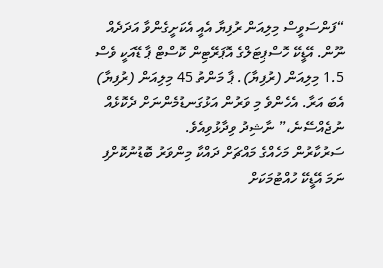“ފަންސަވީސް މިލިއަން ރުފިޔާ އެއީ އެކަށީގެންވާ އަދަދެއް ނޫން. އޭޑީކޭ ހޮސްޕިޓަލްގެ އޮޕަރޭޓިން ކޮސްޓް ޕާ ޑޭއަކީ ވެސް 1.5 މިލިއަން (ރުފިޔާ). ޕާ މަންތު 45 މިލިއަން (ރުފިޔާ) އެބަ އަރާ. އެހެންވެ މި ވަރުން އަޅުގަނޑުމެންނަށް ދެކޮޅެއް ނުޖެއްސޭނެ،” ނާޝިދު ވިދާޅުވިއެވެ.
ސަރުކާރުން މަހެއްގެ މައްޗަށް ދައްކާ މިންވަރު ބޮޑުނުކޮށްފި ނަމަ އޭޑީކޭ ހުއްޓުމަކަށް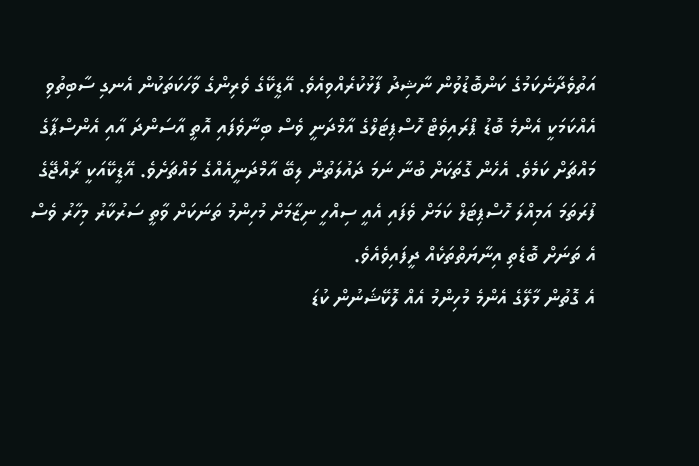އަތުވެދާނެކަމުގެ ކަންބޮޑުވުން ނާޝިދު ފާޅުކުރެއްވިއެވެ. އޭޑީކޭގެ ވެރިންގެ ވާހަކަތަކުން އެނގި ސާބިތުވި އެއްކަމަކީ އެންމެ ބޮޑު ޕްރައިވެޓް ހޮސްޕިޓަލްގެ އާމްދަނީ ވެސް ބިނާވެފައި އޮތީ އާސަންދަ އާއި އެންސްޕާގެ މައްޗަށް ކަމެވެ. އެހެން ގޮތަކަށް ބުނާ ނަމަ ދައުލަތުން ލިބޭ އާމްދަނީއެއްގެ މައްޗަށެވެ. އޭޑީކޭއަކީ ރާއްޖޭގެ ފުރަތަމަ އަމިއްލަ ހޮސްޕިޓަލް ކަމަށް ވެފައި އެއީ ސިއްހީ ނިޒާމަށް މުހިންމު ތަނަކަށް ވާތީ ސަރުކާރު މިހާރު ވެސް އެ ތަނަށް ބޮޑެތި އިނާޔަތްތަކެއް ދީފައިވެއެވެ.
އެ ގޮތުން މާލޭގެ އެންމެ މުހިންމު އެއް ލޮކޭޝަނުން ކުޑަ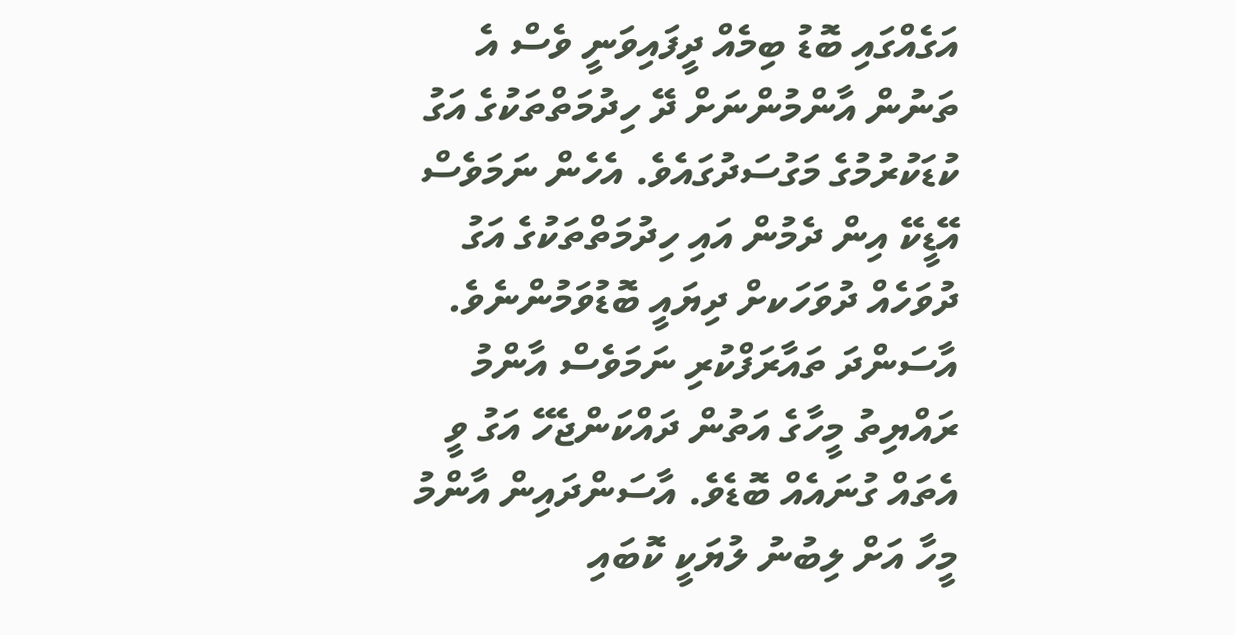އަގެއްގައި ބޮޑު ބިމެއް ދީފައިވަނީ ވެސް އެ ތަނުން އާންމުންނަށް ދޭ ހިދުމަތްތަކުގެ އަގު ކުޑަކުރުމުގެ މަގުސަދުގައެވެ. އެހެން ނަމަވެސް އޭޑީކޭ އިން ދެމުން އައި ހިދުމަތްތަކުގެ އަގު ދުވަހެއް ދުވަހަކށް ދިޔައީ ބޮޑުވަމުންނެވެ. އާސަންދަ ތައާރަފްކުރި ނަމަވެސް އާންމު ރައްޔިތު މީހާގެ އަތުން ދައްކަންޖެހޭ އަގު ވީ އެތައް ގުނައެއް ބޮޑެވެ. އާސަންދައިން އާންމު މީހާ އަށް ލިބުނު ލުޔަކީ ކޮބައި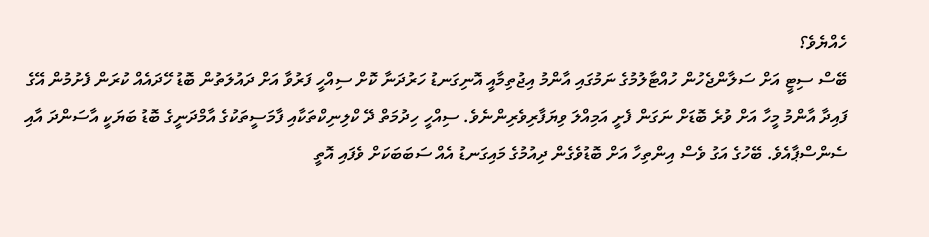ހެއްޔެވެ؟
ބޭސް ސިޓީ އަށް ސަލާންޖެހުން ހުއްޓާލުމުގެ ނަމުގައި އާންމު އިޖުތިމާއީ އޮނިގަނޑު ހަރުދަނާ ކޮށް ސިއްހީ ފަރުވާ އަށް ދައުލަތުން ބޮޑު ހޭދައެއް ކުރަން ފެށުމުން އޭގެ ފައިދާ އާންމު މީހާ އަށް ވުރެ ބޮޑަށް ނަގަން ފެށީ އަމިއްލަ ވިޔަފާރިވެރިންނެވެ. ސިއްހީ ހިދުމަތް ދޭ ކްލިނިކްތަކާއި ފާމަސީތަކުގެ އާމްދަނީގެ ބޮޑު ބަޔަކީ އާސަންދަ އާއި ސެންސްޕާއެވެ. ބޭހުގެ އަގު ވެސް އިންތިހާ އަށް ބޮޑުވެގެން ދިއުމުގެ މައިގަނޑު އެއް ސަބަބަކަށް ވެފައި އޮތީ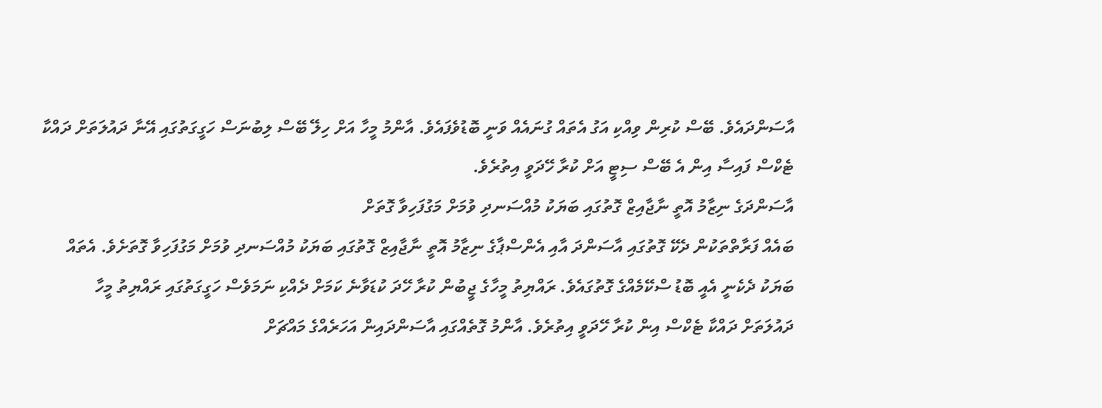އާސަންދައެވެ. ބޭސް ކުރިން ވިއްކި އަގު އެތައް ގުނައެއް ވަނީ ބޮޑުވެފައެވެ. އާންމު މީހާ އަށް ހިލޭ ބޭސް ލިބުނަސް ހަގީގަތުގައި އޭނާ ދައުލަތަށް ދައްކާ ޓެކްސް ފައިސާ އިން އެ ބޭސް ސިޓީ އަށް ކުރާ ހޭދަވީ އިތުރެވެ.
އާސަންދަގެ ނިޒާމު އޮތީ ނާޖާއިޒް ގޮތުގައި ބަޔަކު މުއްސަނދި ވުމަށް މަގުފަހިވާ ގޮތަށް
ބައެއް ފަރާތްތަކުން ދެކޭ ގޮތުގައި އާސަންދަ އާއި އެންސްޕާގެ ނިޒާމު އޮތީ ނާޖާއިޒް ގޮތުގައި ބަޔަކު މުއްސަނދި ވުމަށް މަގުފަހިވާ ގޮތަށެވެ. އެތައް ބަޔަކު ދެކެނީ އެއީ ބޮޑު ސްކޭމެއްގެ ގޮތުގައެވެ. ރައްޔިތު މީހާގެ ޖީބުން ކުރާ ހޭދަ ކުޑަވާނެ ކަމަށް ދެއްކި ނަމަވެސް ހަގީގަތުގައި ރައްޔިތު މީހާ ދައުލަތަށް ދައްކާ ޓެކްސް އިން ކުރާ ހޭދަވީ އިތުރެވެ. އާންމު ގޮތެއްގައި އާސަންދައިން އަހަރެއްގެ މައްޗަށް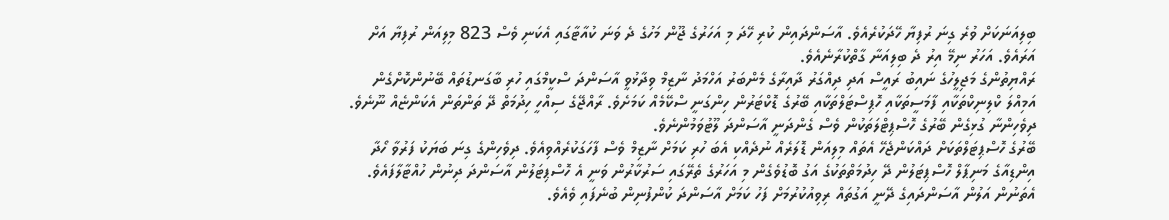ބިލިއަނަކަށް ވުރެ ގިނަ ރުފިޔާ ހޭދަކުރެއެވެ. އާސަންދައިން ކުރި ހޭދަ މި އަހަރުގެ ޖޫން މަހުގެ ދެ ވަނަ ކުއާޓާގައި އެކަނި ވެސް 823 މިލިއަން ރުފިޔާ އަށް އަރައެވެ. އަހަރު ނިމޭ އިރު ދެ ބިލިއަނާ ގާތްކުރާނެއެވެ.
ރައްޔިތުންގެ މަޖިލީހުގެ ނައިބު ރައީސް އަދި ދިއްގަރު ދާއިރާގެ މެންބަރު އަހްމަދު ނާޒިމް ވިދާޅުވީ އާސަންދަ ސްކީމްގައި ހުރި ބާގަނޑުތައް ބޭނުންކޮށްގެން އަމިއްލަ ކްލިނިކްތަކާއި ފާމަސީތަކާއި ހޮޕިސްޓަލްތަކާއި ބޭރުގެ ޑޮކްޓަރުން ހިންގަނީ ސްކޭމެއް ކަމަށެވެ. ރާއްޖޭގެ ސިއްހީ ހިދުމަތް ދޭ ތަންތަން އެކަންޏެއް ނޫނެވެ. ދިވެހިންނާ ގުޅިގެން ބޭރުގެ ހޮސްޕިޓްލަތަކުން ވެސް ގެންދަނީ އާސަންދަ ލޫޓުވަމުންނެވެ.
ބޭރުގެ ހޮސްޕިޓަލްތަކަށް ދައްކަންޖެހޭ އެތައް މިލިއަން ޑޮލަރެއް ނުދެއްކި އެބަ ހުރި ކަމަށް ނާޒިމް ވެސް ފާހަގަކުރެއްވިއެވެ. ދިވެހިންގެ ގިނަ ބަޔަކު ފަރުވާ ހޯދާ އިންޑިއާގެ މަނިޕާލް ހޮސްޕިޓަލުން ދޭ ހިދުމަތްތަކުގެ އަގު ބޮޑުވެގެން މި އަހަރުގެ ތެރޭގައި ސަރުކާރުން ވަނީ އެ ހޮސްޕިޓަލުން އާސަންދަ ދިނުން ހުއްޓާލާފައެވެ. އެތަނުން އަލުން އާސަންދައިގެ ދޭނީ އަގުތައް ރިވިއުކުރުމަށް ފަހު ކަމަށް އާސަންދަ ކުންފުނިން ބުނެފައި ވެއެވެ.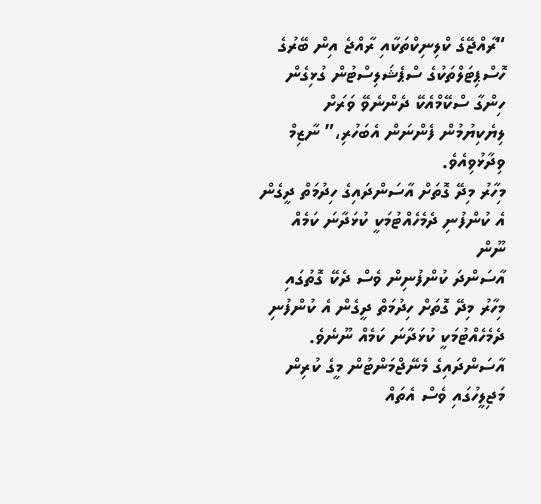“ރާއްޖޭގެ ކްލިނިކްތަކާއި ރާއްޖެ އިން ބޭރުގެ ހޮސްޕިޓަލްތަކުގެ ސްޕެޝަލިސްޓުން ގުޅިގެން ހިންގާ ސްކޭމްއެކޭ ދެންނެވޭ ވަރަށް ލިޔެކިޔުމުން ފެންނަން އެބަހުރި،” ނާޒިމް ވިދާޅުވިއެވެ.
މިހާރު މިދޭ ގޮތަށް އާސަންދައިގެ ހިދުމަތް ދީގެން އެ ކުންފުނި ދެމެހެއްޓުމަކީ ކުޅަދާނަ ކަމެއް ނޫން
އާސަންދަ ކުންފުނިން ވެސް ދެކޭ ގޮތުގައި މިހާރު މިދޭ ގޮތަށް ހިދުމަތް ދީގެން އެ ކުންފުނި ދެމެހެއްޓުމަކީ ކުޅަދާނަ ކަމެއް ނޫނެވެ. އާސަންދައިގެ މެނޭޖްމަންޓުން މީގެ ކުރިން މަޖިލީހުގައި ވެސް އެތައް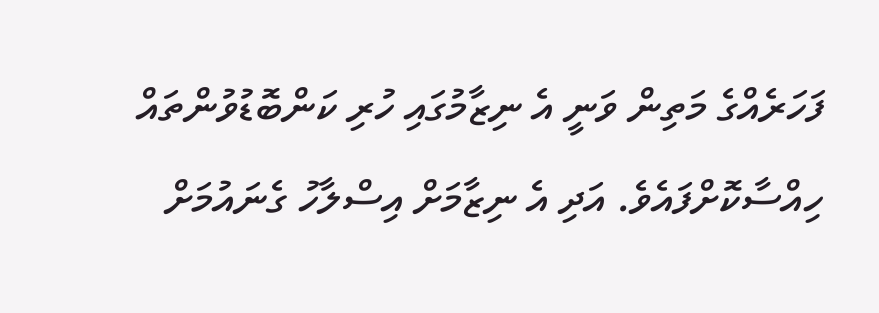ފަހަރެއްގެ މަތިން ވަނީ އެ ނިޒާމުގައި ހުރި ކަންބޮޑުވުންތައް ހިއްސާކޮށްފައެވެ. އަދި އެ ނިޒާމަށް އިސްލާހު ގެނައުމަށް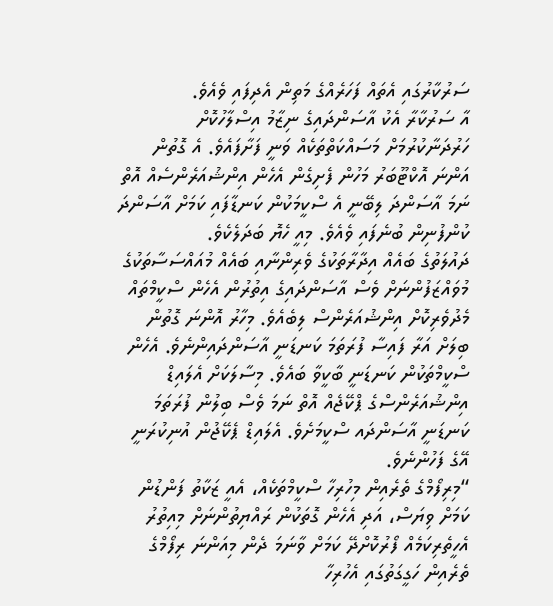ސަރުކާރުގައި އެތައް ފަހަރެއްގެ މަތިން އެދިފައި ވެއެވެ.
އާ ސަރުކާރާ އެކު އާސަންދައިގެ ނިޒާމު އިސްލާހުކޮށް ހަރުދަނާކުރުމަށް މަސައްކަތްތަކެއް ވަނީ ފަށާފައެވެ. އެ ގޮތުން އަންނަ އޮކްޓޫބަރު މަހުން ފެށިގެން އެހެން އިންޝުއަރެންސެއް އޮތް ނަމަ އާސަންދަ ލިބޭނީ އެ ސްކީމަކުން ކަނޑާފައި ކަމަށް އާސަންދަ ކުންފުނިން ބުނެފައި ވެއެވެ. މިއީ ހެޔޮ ބަދަލެކެވެ.
ދައުލަތުގެ ބައެއް އިދާރާތަކުގެ ވެރިންނާއި ބައެއް މުއައްސަސާތަކުގެ މުވައްޒަފުންނަށް ވެސް އާސަންދައިގެ އިތުރުން އެހެން ސްކީމްތައް މެދުވެރިކޮށް އިންޝުއަރެންސް ލިބެއެވެ. މިހާރު އޮންނަ ގޮތުން ބިލަށް އަރާ ފައިސާ ފުރަތަމަ ކަނޑަނީ އާސަންދައިންނެވެ. އެހެން ސްކީމްތަކުން ކަނޑަނީ ބާކީވާ ބައެވެ. މިސާލަކަށް އެލައިޑް އިންޝުއަރެންސްގެ ޕްކޭޖެއް އޮތް ނަމަ ވެސް ބިލުން ފުރަތަމަ ކަނޑަނީ އާސަންދައ ސްކީމަށެވެ. އެލައިޑް ޕެކޭޖުން އުނިކުރަނީ އޭގެ ފަހުންނެވެ.
“މިރިފޯމްގެ ތެރެއިން މިހުރިހާ ސްކީމްތަކެއް، އެއީ ޒަކާތު ފަންޑުން ކަމަށް ވިޔަސް، އަދި އެހެން ގޮތަކުން ރައްޔިތުންނަށް މިއިތުރު އެހީތެރިކަމެއް ފޯރުކޮށްދޭ ކަމަށް ވާނަމަ ދެން މިއަންނަ ރިފޯމްގެ ތެރެއިން ހަގީގަތުގައި އެހުރިހާ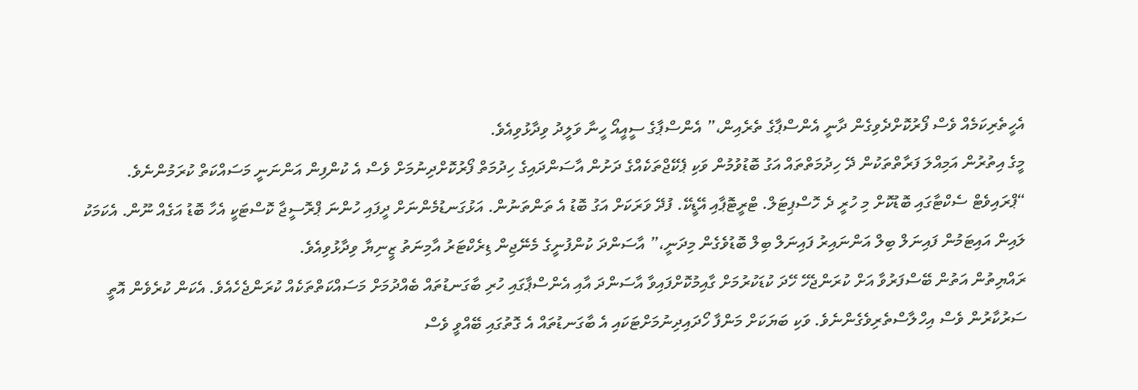އެހީތެރިކަމެއް ވެސް ފޯރުކޮށްދެވިގެން ދާނީ އެންސްޕާގެ ތެރެއިން،” އެންސްޕާގެ ސީއީއޯ ހީނާ ވަލީދު ވިދާޅުވިއެވެ.
މީގެ އިތުރުން އަމިއްލަ ފަރާތްތަކުން ދޭ ހިދުމަތްތައް އަގު ބޮޑުވުމުން ވަކި ޕެކޭޖްތަކެއްގެ ދަށުން އާސަންދައިގެ ހިދުމަތް ފޯރުކޮށްދިނުމަށް ވެސް އެ ކުންފިން އަންނަނީ މަސައްކަތް ކުރަމުންނެވެ.
“ޕްރައިވެޓް ސެކްޓާގައި ބޮޑުކޮށް މި ހުރީ ދެ ހޮސްޕިޓަލް. ޓްރީޓޮޕާއި އޭޑީކޭ. ފުދޭ ވަރަކަށް އަގު ބޮޑު އެ ތަންތަނުން. އަޅުގަނޑުމެންނަށް ދީފައި ހުންނަ ޕްރޮސީޖާ ކޮސްޓަކީ އެހާ ބޮޑު އަގެއް ނޫން. އެކަމަކު ލައިން އައިޓަމުން ފައިނަލް ބިލް އަންނައިރު ފައިނަލް ބިލް ބޮޑުވެގެން މިދަނީ،” އާސަންދަ ކުންފުނީގެ މެނޭޖިން ޑިރެކްޓަރު އާމިނަތު ޒީނިޔާ ވިދާޅުވިއެވެ.
ރައްޔިތުން އަތުން ބޭސްފަރުވާ އަށް ކުރަންޖެހޭ ހޭދަ ކުޑަކުރުމަށް ގާއިމުކޮށްފައިވާ އާސަންދަ އާއި އެންސްޕާގައި ހުރި ބާގަނޑުތައް ބެއްދުމަށް މަސައްކަތްތަކެއް ކުރަންޖެހެއެވެ. އެކަން ކުރެވެން އޮތީ ސަރުކާރުން ވެސް އިހްލާސްތެރިވެގެންނެވެ. ވަކި ބަޔަކަށް މަންފާ ހޯދައިދިނުމަށްޓަކައި އެ ބާގަނޑުތައް އެ ގޮތުގައި ބޭއްވީ ވެސް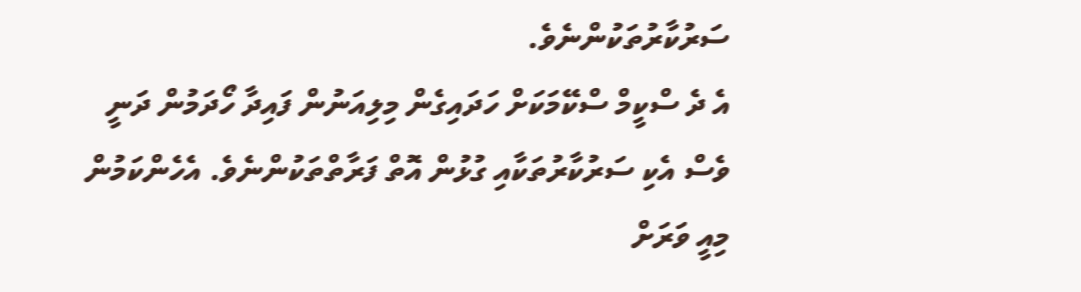ސަރުކާރުތަކުންނެވެ.
އެ ދެ ސްކީމް ސްކޭމަކަށް ހަދައިގެން މިލިއަނުން ފައިދާ ހޯދަމުން ދަނީ ވެސް އެކި ސަރުކާރުތަކާއި ގުޅުން އޮތް ފަރާތްތަކުންނެވެ. އެހެންކަމުން މިއީ ވަރަށް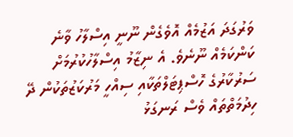ވަރުގަދަ އަޒުމެއް އޮވެގެން ނޫނީ އިސްލާހު ވާނެ ކަންކަމެއް ނޫނެވެ. އެ ނިޒާމު އިސްލާހުކުރުމަށް ސަރުކާރުގެ ހޮސްޕިޓަލްތަކާއި ސިއްހީ މަރުކަޒުތަކުން ދޭ ހިދުމަތްތައް ވެސް ރަނގަޅު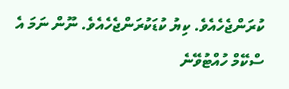ކުރަންޖެހެއެވެ. ކިޔު ކުޑަކުރަންޖެހެއެވެ. ނޫން ނަމަ އެ ސްކޭމް ހުއްޓުވޭނެ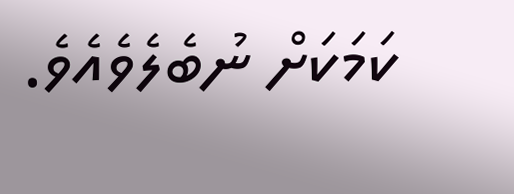ކަމަކަށް ނުބެލެވެއެވެ.